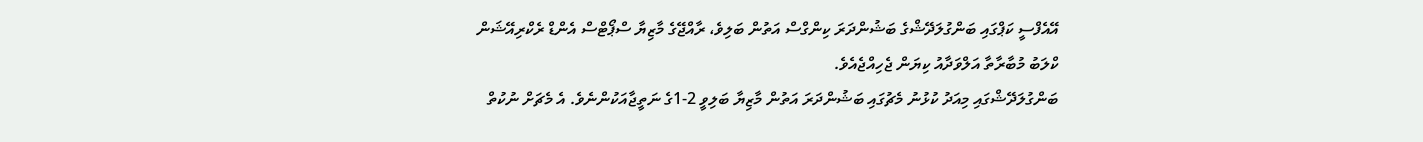އޭއެފްސީ ކަޕްގައި ބަންގުލަދޭޝްގެ ބަޝުންދަރަ ކިންގްސް އަތުން ބަލިވެ، ރާއްޖޭގެ މާޒިޔާ ސްޕޯޓްސް އެންޑް ރެކްރިއޭޝަން ކްލަބު މުބާރާތާ އަލްވަދާއު ކިޔަން ޖެހިއްޖެއެވެ.
ބަންގުލަދޭޝްގައި މިއަދު ކުޅުނު މެޗުގައި ބަޝުންދަރަ އަތުން މާޒިޔާ ބަލިވީ 2-1ގެ ނަތީޖާއަކުންނެވެ. އެ މެޗަށް ނުކުތް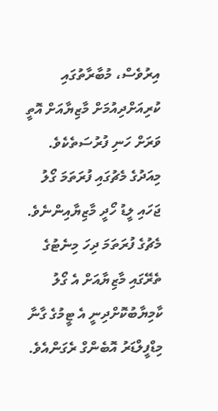އިރުވެސް، މުބާރާތުގައި ކުރިއަށްދިއުމަށް މާޒިޔާއަށް އޮތީ ވަރަށް ހަނި ފުރުސަތެކެވެ.
މިއަދުގެ މެޗުގައި ފުރަތަމަ ގޯލު ޖަހައި ލީޑު ހޯދީ މާޒިޔާއިންނެވެ. މެޗުގެ ފުރަތަމަ ދިހަ މިނެޓުގެ ތެރޭގައި މާޒިޔާއަށް އެ ގޯލު ކާމިޔާބުކޮށްދިނީ އެ ޓީމުގެ ގާނާ މިޑްފީލްޑަރު އޮބެންގް ރެގަންއެވެ.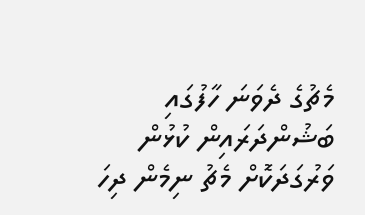މެޗުގެ ދެވަނަ ހާފުގައި ބަޝުންދަރައިން ކުޅުން ވަރުގަދަކޮށް މެޗު ނިމެން ދިހަ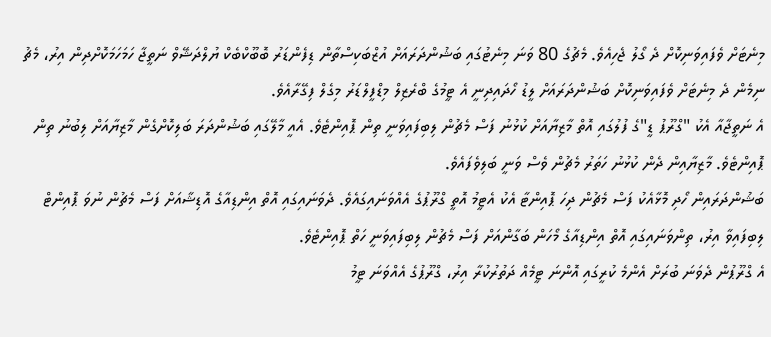މިނެޓަށް ވެފައިވަނިކޮށް ދެ ގޯލު ޖެހިއެވެ. މެޗުގެ 80 ވަނަ މިނެޓުގައި ބަޝުންދަރައަށް އުޒްބަކިސްތާން ޑިފެންޑަރު ބޮބޫކްބެކް ޔުލްދަޝޭވް ނަތީޖާ ހަމަހަމަކޮށްދިން އިރު، މެޗު ނިމެން ދެ މިނެޓަށް ވެފައިވަނިކޮށް ބަޝުންދަރައަށް ލީޑު ހޯދައިދިނީ އެ ޓީމުގެ ބްރެޒިލް މިޑްފީލްޑަރު މިގެލް ފިގޭރާއެވެ.
އެ ނަތީޖާއާ އެކު "ގްރޫޕު ޑީ"ގެ ފުލުގައި އޮތް މާޒިޔާއަށް ކުޅުނު ފަސް މެޗުން ލިބިފައިވަނީ ތިން ޕޮއިންޓެވެ. އެއީ މާލޭގައި ބަޝުންދަރަ ބަލިކޮށްގެން މާޒިޔާއަށް ލިބުނު ތިން ޕޮއިންޓެވެ. މާޒިޔާއިން ދެން ކުޅުނު ހަތަރު މެޗުން ވެސް ވަނީ ބަލިވެފައެވެ.
ބަޝުންދަރައިން ހޯދި މޮޅާއެކު ފަސް މެޗުން ދިހަ ޕޮއިންޓާ އެކު އެޓީމު އޮތީ ގްރޫޕުގެ އެއްވަނައިގައެވެ. ދެވަނައިގައި އޮތް އިންޑިއާގެ އޮޑިޝާއަށް ފަސް މެޗުން ނުވަ ޕޮއިންޓް ލިބިފައިވާ އިރު، ތިންވަނައިގައި އޮތް އިންޑިއާގެ މޯހަން ބަގާންއަށް ފަސް މެޗުން ލިބިފައިވަނީ ހަތް ޕޮއިންޓެވެ.
އެ ގްރޫޕުން ދެވަނަ ބުރަށް އެންމެ ކުރީގައި އޮންނަ ޓީމެއް ދަތުރުކުރާ އިރު، ގްރޫޕުގެ އެއްވަނަ ޓީމު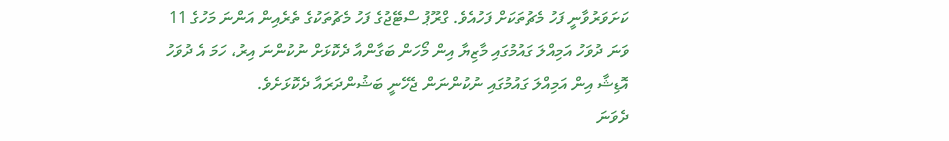ކަށަވަރުވާނީ ފަހު މެޗުތަކަށް ފަހުއެވެ. ގްރޫޕު ސްޓޭޖުގެ ފަހު މެޗުތަކުގެ ތެރެއިން އަންނަ މަހުގެ 11 ވަނަ ދުވަހު އަމިއްލަ ގައުމުގައި މާޒިޔާ އިން މޯހަން ބަގާންއާ ދެކޮޅަށް ނުކުންނަ އިރު، ހަމަ އެ ދުވަހު އޮޑިޝާ އިން އަމިއްލަ ގައުމުގައި ނުކުންނަން ޖެހޭނީ ބަޝުންދަރައާ ދެކޮޅަށެވެ.
ދެވަނަ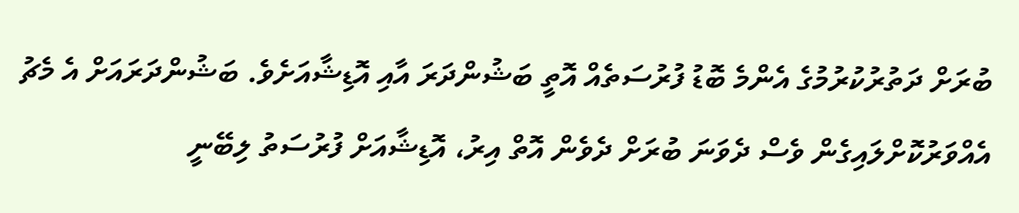ބުރަށް ދަތުރުކުރުމުގެ އެންމެ ބޮޑު ފުރުސަތެއް އޮތީ ބަޝުންދަރަ އާއި އޮޑިޝާއަށެވެ. ބަޝުންދަރައަށް އެ މެޗު އެއްވަރުކޮށްލައިގެން ވެސް ދެވަނަ ބުރަށް ދެވެން އޮތް އިރު، އޮޑިޝާއަށް ފުރުސަތު ލިބޭނީ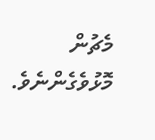މެޗުން މޮޅުވެގެންނެވެ.